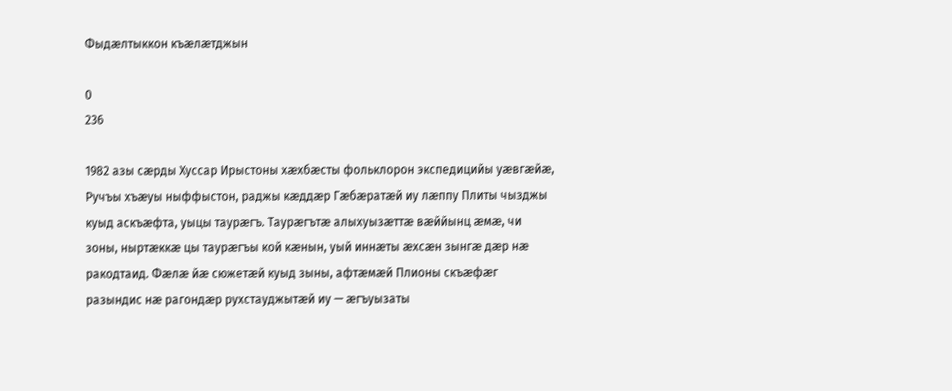Фыдӕлтыккон къӕлӕтджын

0
236

1982 азы сӕрды Хуссар Ирыстоны хӕхбӕсты фольклорон экспедицийы уӕвгӕйӕ, Ручъы хъӕуы ныффыстон, раджы кӕддӕр Гӕбӕратӕй иу лӕппу Плиты чызджы куыд аскъӕфта, уыцы таурӕгъ. Таурӕгътӕ алыхуызӕттӕ вӕййынц ӕмӕ, чи зоны, ныртӕккӕ цы таурӕгъы кой кӕнын, уый иннӕты ӕхсӕн зынгӕ дӕр нӕ ракодтаид. Фӕлӕ йӕ сюжетӕй куыд зыны, афтӕмӕй Плионы скъӕфӕг разындис нӕ рагондӕр рухстауджытӕй иу — ӕгъуызаты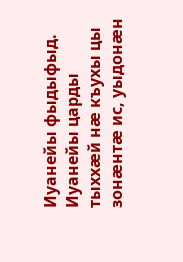Иуанейы фыдыфыд. Иуанейы царды тыххӕй нӕ къухы цы зонӕнтӕ ис, уыдонӕн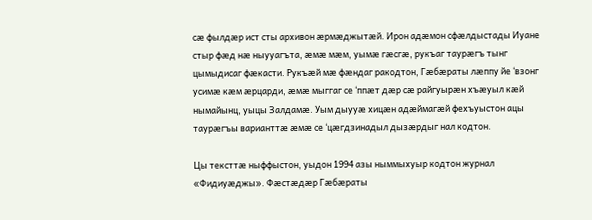сӕ фылдӕр ист сты архивон ӕрмӕджытӕй. Ирон адӕмон сфӕлдыстады Иуане стыр фӕд нӕ ныууагъта, ӕмӕ мӕм, уымӕ гӕсгӕ, рукъаг таурӕгъ тынг цымыдисаг фӕкасти. Рукъӕй мӕ фӕндаг ракодтон, Гӕбӕраты лӕппу йе ‘взонг усимӕ кӕм ӕрцарди, ӕмӕ мыггаг се ‘ппӕт дӕр сӕ райгуырӕн хъӕуыл кӕй нымайынц, уыцы Залдамӕ. Уым дыууӕ хицӕн адӕймагӕй фехъуыстон ацы таурӕгъы варианттӕ ӕмӕ се ‘цӕгдзинадыл дызӕрдыг нал кодтон.

Цы тексттӕ ныффыстон, уыдон 1994 азы ныммыхуыр кодтон журнал «Фидиуӕджы». Фӕстӕдӕр Гӕбӕраты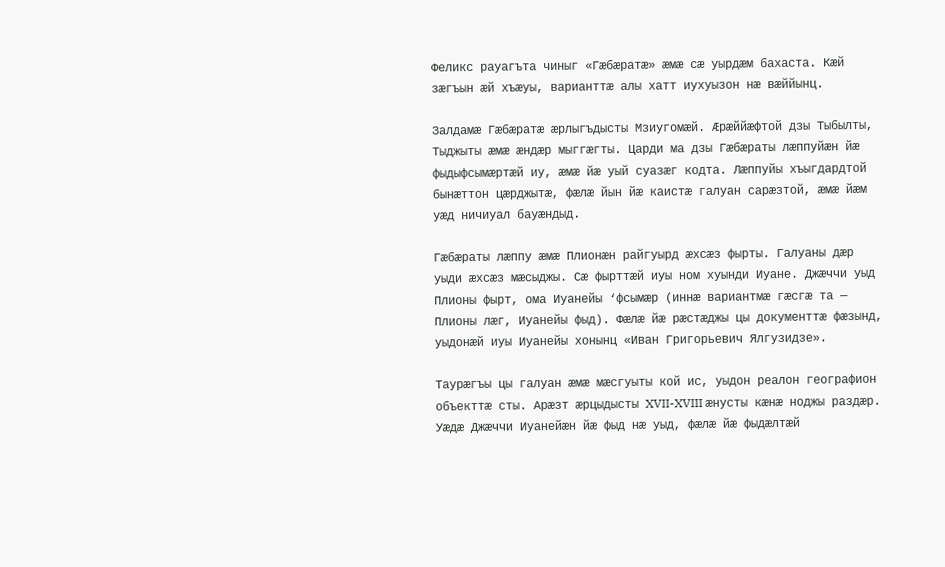Феликс рауагъта чиныг «Гӕбӕратӕ» ӕмӕ сӕ уырдӕм бахаста. Кӕй зӕгъын ӕй хъӕуы, варианттӕ алы хатт иухуызон нӕ вӕййынц.

Залдамӕ Гӕбӕратӕ ӕрлыгъдысты Мзиугомӕй. Ӕрӕййӕфтой дзы Тыбылты, Тыджыты ӕмӕ ӕндӕр мыггӕгты. Царди ма дзы Гӕбӕраты лӕппуйӕн йӕ фыдыфсымӕртӕй иу, ӕмӕ йӕ уый суазӕг кодта. Лӕппуйы хъыгдардтой бынӕттон цӕрджытӕ, фӕлӕ йын йӕ каистӕ галуан сарӕзтой, ӕмӕ йӕм уӕд ничиуал бауӕндыд.

Гӕбӕраты лӕппу ӕмӕ Плионӕн райгуырд ӕхсӕз фырты. Галуаны дӕр уыди ӕхсӕз мӕсыджы. Сӕ фырттӕй иуы ном хуынди Иуане. Джӕччи уыд Плионы фырт, ома Иуанейы ‘фсымӕр (иннӕ вариантмӕ гӕсгӕ та — Плионы лӕг, Иуанейы фыд). Фӕлӕ йӕ рӕстӕджы цы документтӕ фӕзынд, уыдонӕй иуы Иуанейы хонынц «Иван Григорьевич Ялгузидзе».

Таурӕгъы цы галуан ӕмӕ мӕсгуыты кой ис, уыдон реалон географион объекттӕ сты. Арӕзт ӕрцыдысты XVII-XVIII ӕнусты кӕнӕ ноджы раздӕр. Уӕдӕ Джӕччи Иуанейӕн йӕ фыд нӕ уыд, фӕлӕ йӕ фыдӕлтӕй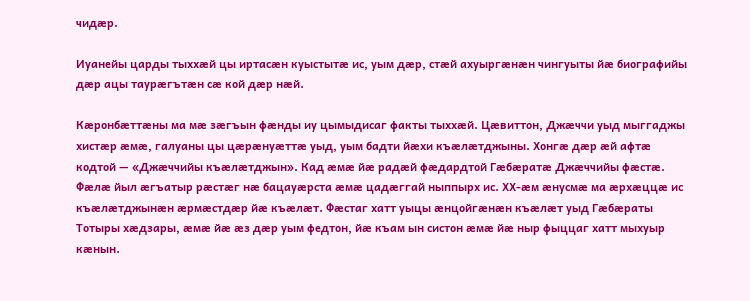чидӕр.

Иуанейы царды тыххӕй цы иртасӕн куыстытӕ ис, уым дӕр, стӕй ахуыргӕнӕн чингуыты йӕ биографийы дӕр ацы таурӕгътӕн сӕ кой дӕр нӕй.

Кӕронбӕттӕны ма мӕ зӕгъын фӕнды иу цымыдисаг факты тыххӕй. Цӕвиттон, Джӕччи уыд мыггаджы хистӕр ӕмӕ, галуаны цы цӕрӕнуӕттӕ уыд, уым бадти йӕхи къӕлӕтджыны. Хонгӕ дӕр ӕй афтӕ кодтой — «Джӕччийы къӕлӕтджын». Кад ӕмӕ йӕ радӕй фӕдардтой Гӕбӕратӕ Джӕччийы фӕстӕ. Фӕлӕ йыл ӕгъатыр рӕстӕг нӕ бацауӕрста ӕмӕ цадӕггай ныппырх ис. ХХ-ӕм ӕнусмӕ ма ӕрхӕццӕ ис къӕлӕтджынӕн ӕрмӕстдӕр йӕ къӕлӕт. Фӕстаг хатт уыцы ӕнцойгӕнӕн къӕлӕт уыд Гӕбӕраты Тотыры хӕдзары, ӕмӕ йӕ ӕз дӕр уым федтон, йӕ къам ын систон ӕмӕ йӕ ныр фыццаг хатт мыхуыр кӕнын.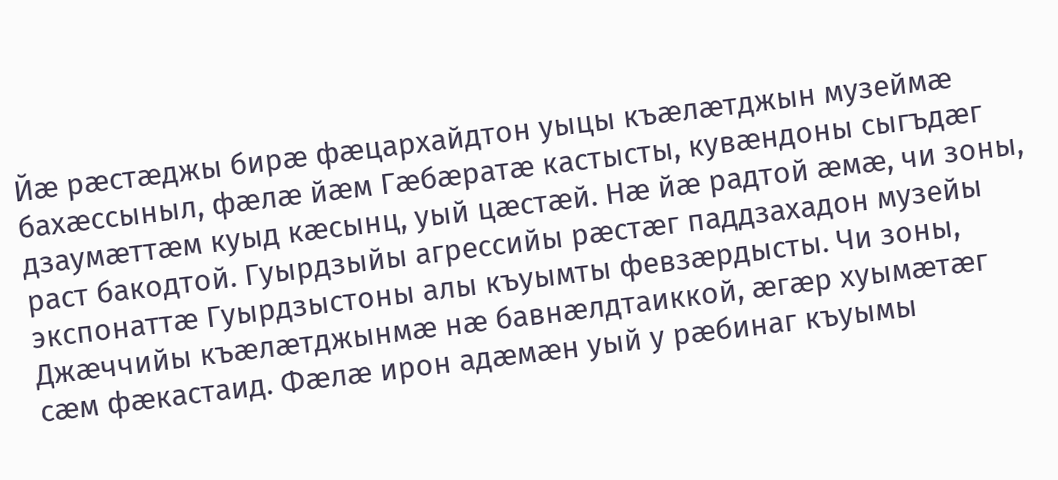Йӕ рӕстӕджы бирӕ фӕцархайдтон уыцы къӕлӕтджын музеймӕ бахӕссыныл, фӕлӕ йӕм Гӕбӕратӕ кастысты, кувӕндоны сыгъдӕг дзаумӕттӕм куыд кӕсынц, уый цӕстӕй. Нӕ йӕ радтой ӕмӕ, чи зоны, раст бакодтой. Гуырдзыйы агрессийы рӕстӕг паддзахадон музейы экспонаттӕ Гуырдзыстоны алы къуымты февзӕрдысты. Чи зоны, Джӕччийы къӕлӕтджынмӕ нӕ бавнӕлдтаиккой, ӕгӕр хуымӕтӕг сӕм фӕкастаид. Фӕлӕ ирон адӕмӕн уый у рӕбинаг къуымы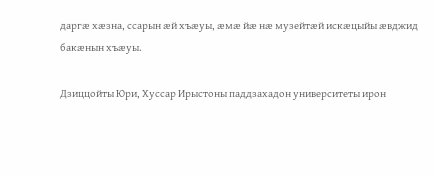даргӕ хӕзна, ссарын ӕй хъӕуы, ӕмӕ йӕ нӕ музейтӕй искӕцыйы ӕвджид бакӕнын хъӕуы.

Дзиццойты Юри, Хуссар Ирыстоны паддзахадон университеты ирон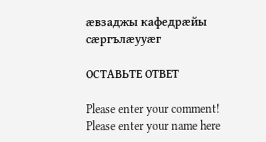ӕвзаджы кафедрӕйы сӕргълӕууӕг

ОСТАВЬТЕ ОТВЕТ

Please enter your comment!
Please enter your name here